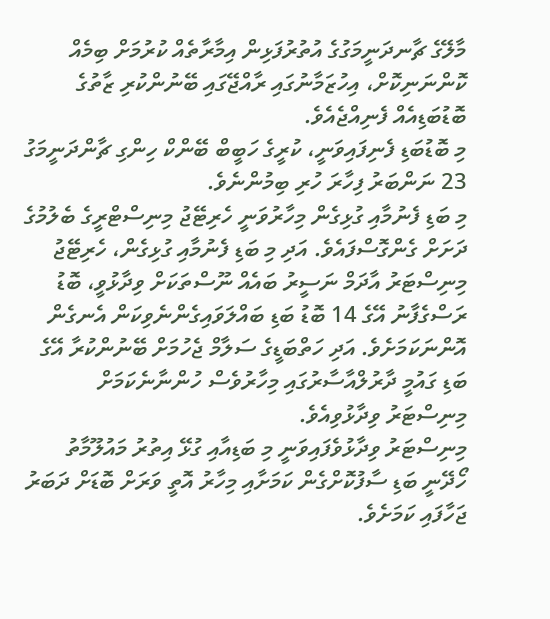މާލޭގެ ޗާނދަނީމަގުގެ އުތުރުފަޅިން އިމާރާތެއް ކުރުމަށް ބިމެއް ކޮންނަނިކޮށް، އިހުޒަމާނުގައި ރާއްޖޭގައި ބޭނުންކުރި ޒާތުގެ ބޮޑުބަޑިއެއް ފެނިއްޖެއެވެ.
މި ބޮޑުބަޑި ފެނިފައިވަނީ، ކުރީގެ ހަބީބް ބޭންކް ހިންގި ޗާންދަނީމަގު 23 ނަންބަރު ފިހާރަ ހުރި ބިމުންނެވެ.
މި ބަޑި ފެނުމާއި ގުޅިގެން މިހާރުވަނީ ހެރިޓޭޖު މިނިސްޓްރީގެ ބެލުމުގެ ދަށަށް ގެންގޮސްފައެވެ. އަދި މި ބަޑި ފެނުމާއި ގުޅިގެން، ހެރިޓޭޖު މިނިސްޓަރު އާދަމް ނަސީރު ބައެއް ނޫސްތަކަށް ވިދާޅުވީ، ބޮޑު ރަސްގެފާނު އޭގެ 14 ބޮޑު ބަޑި ބައްލަވައިގެންނެވިކަން އެނގެން އޮންނަކަމަށެވެ. އަދި ހަތްބަޑީގެ ސަލާމް ޖެހުމަށް ބޭނުންކުރާ އޭގެ ބަޑި ގައުމީ ދާރުލްއާސާރުގައި މިހާރުވެސް ހުންނާނެކަމަށް މިނިސްޓަރު ވިދާޅުވިއެވެ.
މިނިސްޓަރު ވިދާޅުވެފައިވަނީ މި ބަޑިއާއި ގުޅޭ އިތުރު މައުލޫމާތު ހޯދޭނީ ބަޑި ސާފުކޮށްގެން ކަމަށާއި މިހާރު އޮތީ ވަރަށް ބޮޑަށް ދަބަރު ޖަހާފައި ކަމަށެވެ.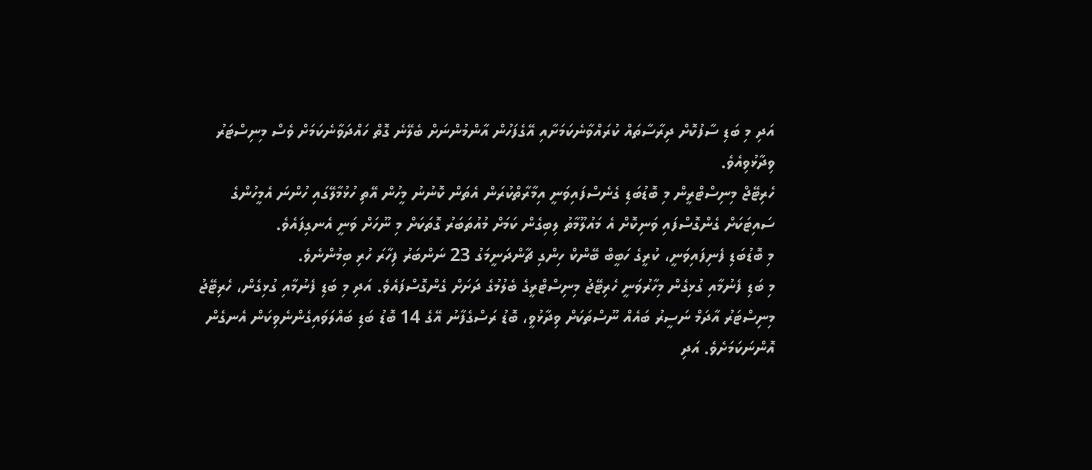އަދި މި ބަޑި ސާފުކޮށް ދިރާސާތައް ކުރައްވާނެކަމަށާއި އޭގެފަހުން އާންމުންނަށް ބެލޭނެ ގޮތް ހައްދަވާނެކަމަށް ވެސް މިނިސްޓަރު ވިދާޅުވިއެވެ.
ހެރިޓޭޖް މިނިސްޓްރީން މި ބޮޑުބަޑި ގެނެސްފައިވަނީ އިމާރާތްކުރަން އެތަން ކޮނުނު މީހުން އޭތި ހުޅުމާލޭގައި ހުންނަ އެމީހުންގެ ސައިޓަކަށް ގެންގޮސްފައި ވަނިކޮށް އެ މައުލޫމާތު ލިބިގެން ކަމަށް މުއުތަބަރު ގޮތަކަށް މި ނޫހަށް ވަނީ އެނގިފައެވެ.
މި ބޮޑުބަޑި ފެނިފައިވަނީ، ކުރީގެ ހަބީބް ބޭންކް ހިންގި ޗާންދަނީމަގު 23 ނަންބަރު ފިހާރަ ހުރި ބިމުންނެވެ.
މި ބަޑި ފެނުމާއި ގުޅިގެން މިހާރުވަނީ ހެރިޓޭޖު މިނިސްޓްރީގެ ބެލުމުގެ ދަށަށް ގެންގޮސްފައެވެ. އަދި މި ބަޑި ފެނުމާއި ގުޅިގެން، ހެރިޓޭޖު މިނިސްޓަރު އާދަމް ނަސީރު ބައެއް ނޫސްތަކަށް ވިދާޅުވީ، ބޮޑު ރަސްގެފާނު އޭގެ 14 ބޮޑު ބަޑި ބައްލަވައިގެންނެވިކަން އެނގެން އޮންނަކަމަށެވެ. އަދި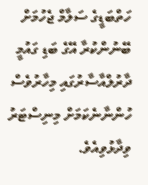ހަތްބަޑީގެ ސަލާމް ޖެހުމަށް ބޭނުންކުރާ އޭގެ ބަޑި ގައުމީ ދާރުލްއާސާރުގައި މިހާރުވެސް ހުންނާނެކަމަށް މިނިސްޓަރު ވިދާޅުވިއެވެ.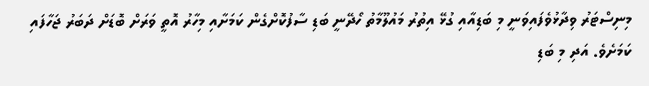މިނިސްޓަރު ވިދާޅުވެފައިވަނީ މި ބަޑިއާއި ގުޅޭ އިތުރު މައުލޫމާތު ހޯދޭނީ ބަޑި ސާފުކޮށްގެން ކަމަށާއި މިހާރު އޮތީ ވަރަށް ބޮޑަށް ދަބަރު ޖަހާފައި ކަމަށެވެ. އަދި މި ބަޑި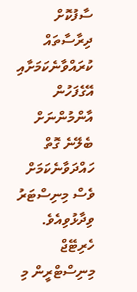ސާފުކޮށް ދިރާސާތައް ކުރައްވާނެކަމަށާއި އޭގެފަހުން އާންމުންނަށް ބެލޭނެ ގޮތް ހައްދަވާނެކަމަށް ވެސް މިނިސްޓަރު ވިދާޅުވިއެވެ.
ހެރިޓޭޖް މިނިސްޓްރީން މި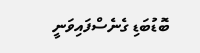ބޮޑުބަޑި ގެނެސްފައިވަނީ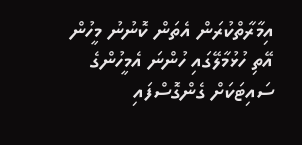އިމާރާތްކުރަން އެތަން ކޮނުނު މީހުން އޭތި ހުޅުމާލޭގައި ހުންނަ އެމީހުންގެ ސައިޓަކަށް ގެންގޮސްފައި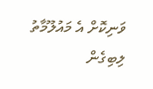ވަނިކޮށް އެ މައުލޫމާތު ލިބިގެން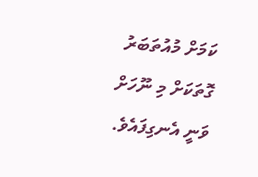ކަމަށް މުއުތަބަރު ގޮތަކަށް މި ނޫހަށް ވަނީ އެނގިފައެވެ.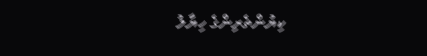ކިޔުންތެރިންގެ ހިޔާލު